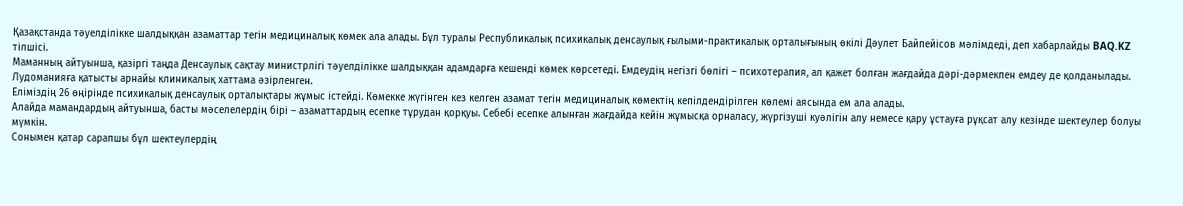Қазақстанда тәуелділікке шалдыққан азаматтар тегін медициналық көмек ала алады. Бұл туралы Республикалық психикалық денсаулық ғылыми-практикалық орталығының өкілі Дәулет Байпейісов мәлімдеді, деп хабарлайды BAQ.KZ тілшісі.
Маманның айтуынша, қазіргі таңда Денсаулық сақтау министрлігі тәуелділікке шалдыққан адамдарға кешенді көмек көрсетеді. Емдеудің негізгі бөлігі – психотерапия, ал қажет болған жағдайда дәрі-дәрмекпен емдеу де қолданылады. Лудоманияға қатысты арнайы клиникалық хаттама әзірленген.
Еліміздің 26 өңірінде психикалық денсаулық орталықтары жұмыс істейді. Көмекке жүгінген кез келген азамат тегін медициналық көмектің кепілдендірілген көлемі аясында ем ала алады.
Алайда мамандардың айтуынша, басты мәселелердің бірі – азаматтардың есепке тұрудан қорқуы. Себебі есепке алынған жағдайда кейін жұмысқа орналасу, жүргізуші куәлігін алу немесе қару ұстауға рұқсат алу кезінде шектеулер болуы мүмкін.
Сонымен қатар сарапшы бұл шектеулердің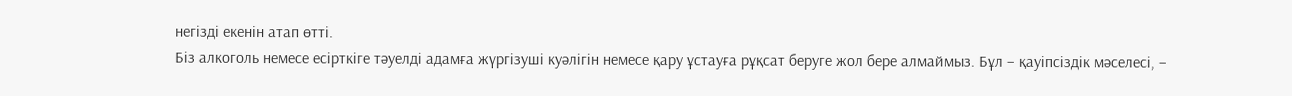негізді екенін атап өтті.
Біз алкоголь немесе есірткіге тәуелді адамға жүргізуші куәлігін немесе қару ұстауға рұқсат беруге жол бере алмаймыз. Бұл – қауіпсіздік мәселесі, –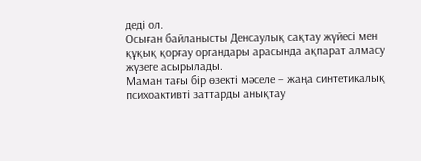деді ол.
Осыған байланысты Денсаулық сақтау жүйесі мен құқық қорғау органдары арасында ақпарат алмасу жүзеге асырылады.
Маман тағы бір өзекті мәселе – жаңа синтетикалық психоактивті заттарды анықтау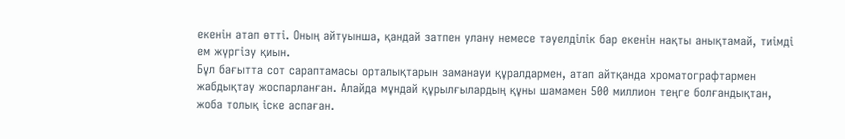екенін атап өтті. Оның айтуынша, қандай затпен улану немесе тәуелділік бар екенін нақты анықтамай, тиімді ем жүргізу қиын.
Бұл бағытта сот сараптамасы орталықтарын заманауи құралдармен, атап айтқанда хроматографтармен жабдықтау жоспарланған. Алайда мұндай құрылғылардың құны шамамен 500 миллион теңге болғандықтан, жоба толық іске аспаған.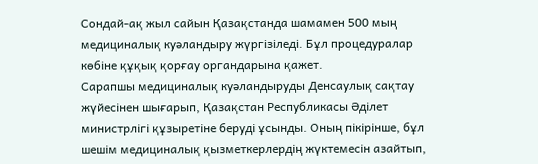Сондай-ақ жыл сайын Қазақстанда шамамен 500 мың медициналық куәландыру жүргізіледі. Бұл процедуралар көбіне құқық қорғау органдарына қажет.
Сарапшы медициналық куәландыруды Денсаулық сақтау жүйесінен шығарып, Қазақстан Республикасы Әділет министрлігі құзыретіне беруді ұсынды. Оның пікірінше, бұл шешім медициналық қызметкерлердің жүктемесін азайтып,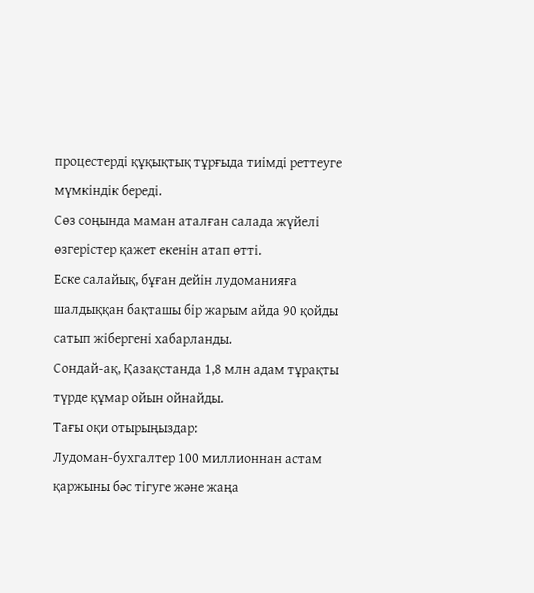процестерді құқықтық тұрғыда тиімді реттеуге мүмкіндік береді.
Сөз соңында маман аталған салада жүйелі өзгерістер қажет екенін атап өтті.
Еске салайық, бұған дейін лудоманияға шалдыққан бақташы бір жарым айда 90 қойды сатып жібергені хабарланды.
Сондай-ақ, Қазақстанда 1,8 млн адам тұрақты түрде құмар ойын ойнайды.
Тағы оқи отырыңыздар:
Лудоман-бухгалтер 100 миллионнан астам қаржыны бәс тігуге және жаңа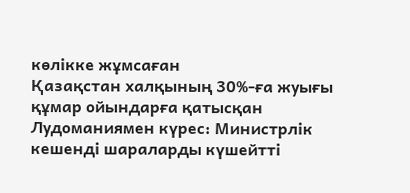көлікке жұмсаған
Қазақстан халқының 30%-ға жуығы құмар ойындарға қатысқан
Лудоманиямен күрес: Министрлік кешенді шараларды күшейтті